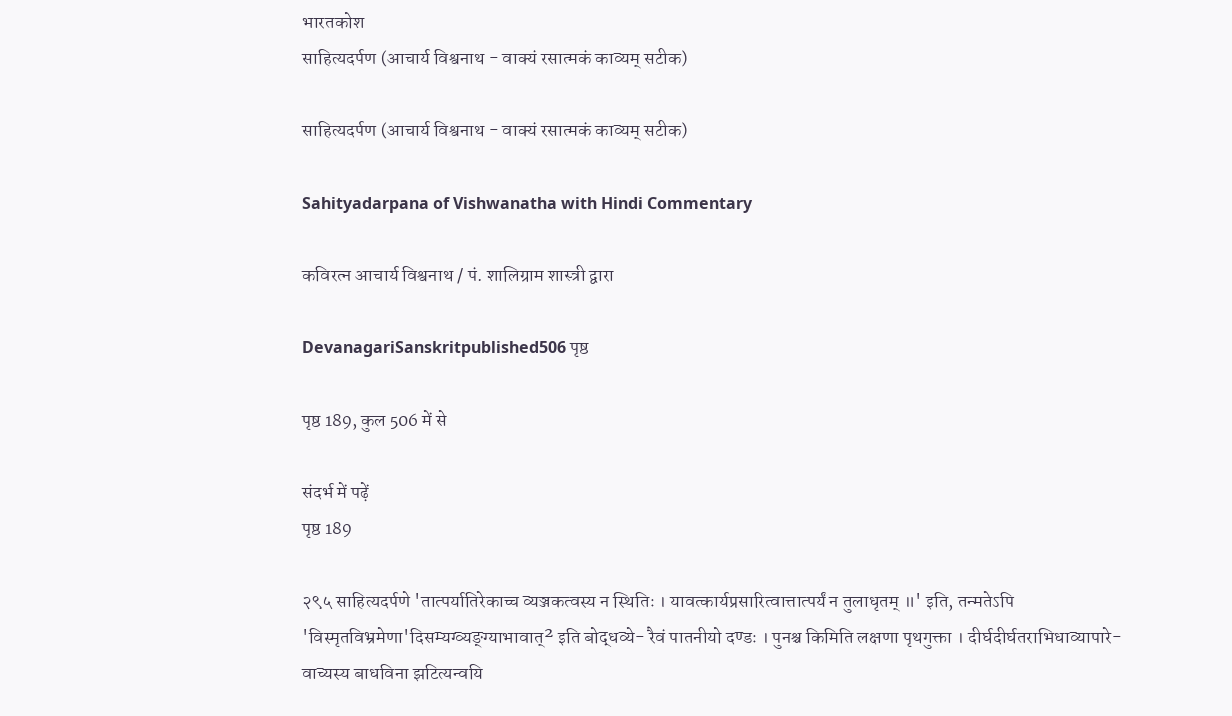भारतकोश
साहित्यदर्पण (आचार्य विश्वनाथ - वाक्यं रसात्मकं काव्यम् सटीक)

साहित्यदर्पण (आचार्य विश्वनाथ - वाक्यं रसात्मकं काव्यम् सटीक)

Sahityadarpana of Vishwanatha with Hindi Commentary

कविरत्न आचार्य विश्वनाथ / पं. शालिग्राम शास्त्री द्वारा

DevanagariSanskritpublished506 पृष्ठ

पृष्ठ 189, कुल 506 में से

संदर्भ में पढ़ें
पृष्ठ 189

२९५ साहित्यदर्पणे 'तात्पर्यातिरेकाच्च व्यञ्जकत्वस्य न स्थितिः । यावत्कार्यप्रसारित्वात्तात्पर्यं न तुलाधृतम् ॥' इति, तन्मतेऽपि 'विस्मृतविभ्रमेणा'दिसम्यग्व्यङ्ग्याभावात्² इति बोद्धव्ये- रैवं पातनीयो दण्डः । पुनश्च किमिति लक्षणा पृथगुक्ता । दीर्घदीर्घतराभिधाव्यापारे- वाच्यस्य बाधविना झटित्यन्वयि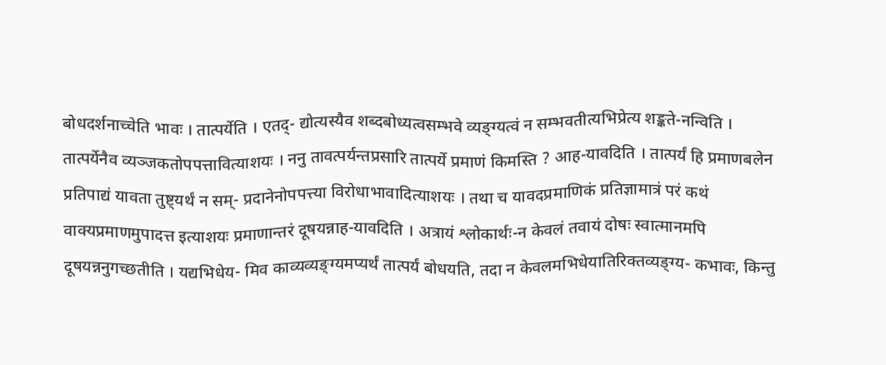बोधदर्शनाच्चेति भावः । तात्पर्येति । एतद्- द्योत्यस्यैव शब्दबोध्यत्वसम्भवे व्यङ्ग्यत्वं न सम्भवतीत्यभिप्रेत्य शङ्कते-नन्विति । तात्पर्येनैव व्यञ्जकतोपपत्तावित्याशयः । ननु तावत्पर्यन्तप्रसारि तात्पर्ये प्रमाणं किमस्ति ? आह-यावदिति । तात्पर्यं हि प्रमाणबलेन प्रतिपाद्यं यावता तुष्ट्यर्थं न सम्- प्रदानेनोपपत्त्या विरोधाभावादित्याशयः । तथा च यावदप्रमाणिकं प्रतिज्ञामात्रं परं कथं वाक्यप्रमाणमुपादत्त इत्याशयः प्रमाणान्तरं दूषयन्नाह-यावदिति । अत्रायं श्लोकार्थः-न केवलं तवायं दोषः स्वात्मानमपि दूषयन्ननुगच्छतीति । यद्यभिधेय- मिव काव्यव्यङ्ग्यमप्यर्थं तात्पर्यं बोधयति, तदा न केवलमभिधेयातिरिक्तव्यङ्ग्य- कभावः, किन्तु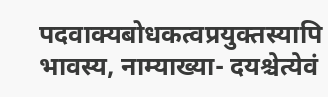पदवाक्यबोधकत्वप्रयुक्तस्यापि भावस्य, नाम्याख्या- दयश्चेत्येवं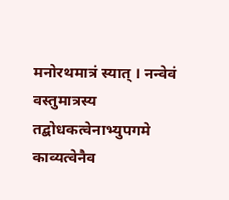मनोरथमात्रं स्यात् । नन्वेवं वस्तुमात्रस्य तद्बोधकत्वेनाभ्युपगमे काव्यत्वेनैव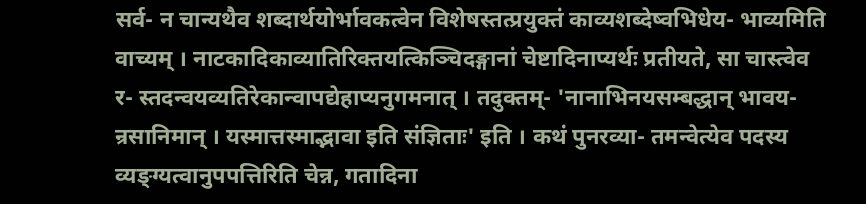सर्व- न चान्यथैव शब्दार्थयोर्भावकत्वेन विशेषस्तत्प्रयुक्तं काव्यशब्देष्वभिधेय- भाव्यमिति वाच्यम् । नाटकादिकाव्यातिरिक्तयत्किञ्चिदङ्गानां चेष्टादिनाप्यर्थः प्रतीयते, सा चास्त्वेव र- स्तदन्वयव्यतिरेकान्वापद्येहाप्यनुगमनात् । तदुक्तम्- 'नानाभिनयसम्बद्धान् भावय- न्रसानिमान् । यस्मात्तस्माद्भावा इति संज्ञिताः' इति । कथं पुनरव्या- तमन्वेत्येव पदस्य व्यङ्ग्यत्वानुपपत्तिरिति चेन्न, गतादिना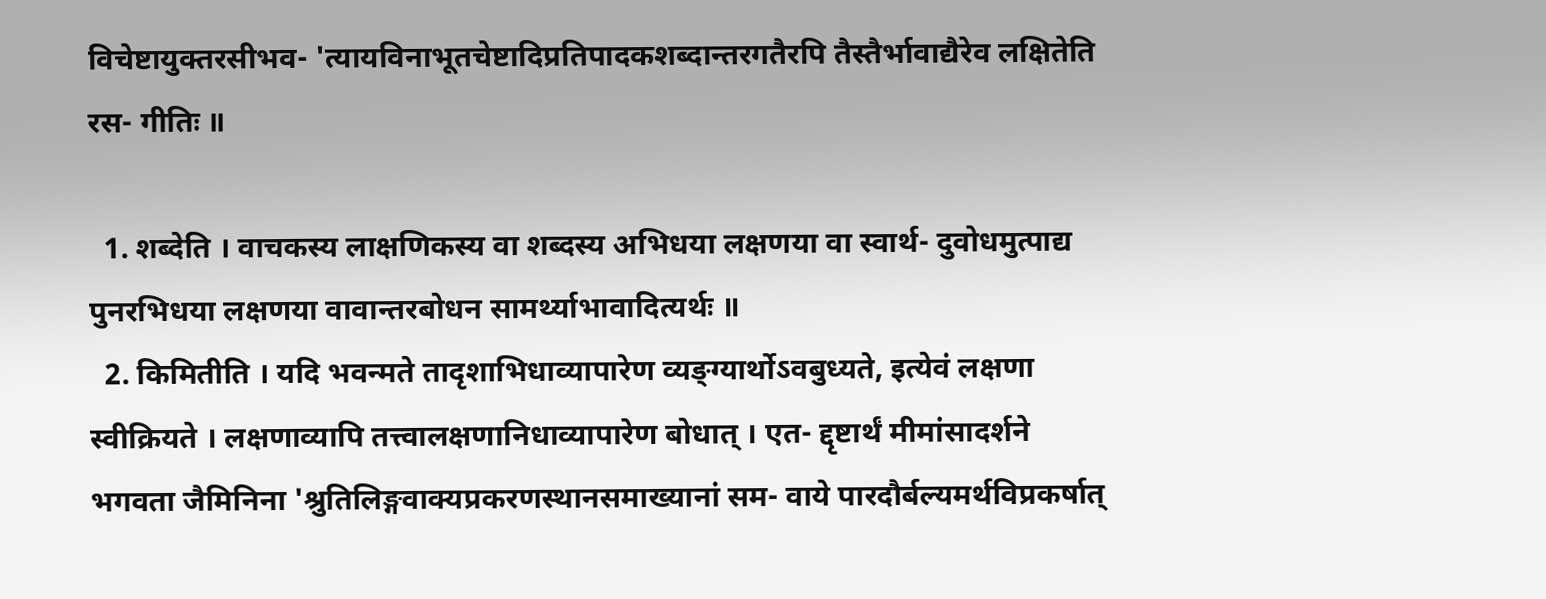विचेष्टायुक्तरसीभव- 'त्यायविनाभूतचेष्टादिप्रतिपादकशब्दान्तरगतैरपि तैस्तैर्भावाद्यैरेव लक्षितेति रस- गीतिः ॥

  1. शब्देति । वाचकस्य लाक्षणिकस्य वा शब्दस्य अभिधया लक्षणया वा स्वार्थ- दुवोधमुत्पाद्य पुनरभिधया लक्षणया वावान्तरबोधन सामर्थ्याभावादित्यर्थः ॥
  2. किमितीति । यदि भवन्मते तादृशाभिधाव्यापारेण व्यङ्ग्यार्थोऽवबुध्यते, इत्येवं लक्षणा स्वीक्रियते । लक्षणाव्यापि तत्त्वालक्षणानिधाव्यापारेण बोधात् । एत- द्दृष्टार्थं मीमांसादर्शने भगवता जैमिनिना 'श्रुतिलिङ्गवाक्यप्रकरणस्थानसमाख्यानां सम- वाये पारदौर्बल्यमर्थविप्रकर्षात्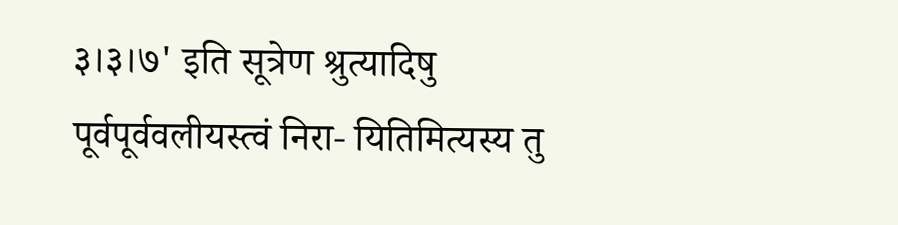३।३।७' इति सूत्रेण श्रुत्यादिषु पूर्वपूर्ववलीयस्त्वं निरा- यितिमित्यस्य तु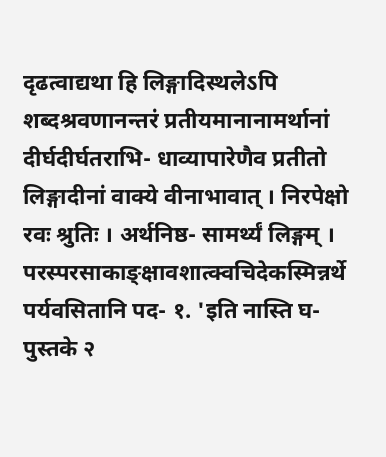दृढत्वाद्यथा हि लिङ्गादिस्थलेऽपि शब्दश्रवणानन्तरं प्रतीयमानानामर्थानां दीर्घदीर्घतराभि- धाव्यापारेणैव प्रतीतो लिङ्गादीनां वाक्ये वीनाभावात् । निरपेक्षो रवः श्रुतिः । अर्थनिष्ठ- सामर्थ्यं लिङ्गम् । परस्परसाकाङ्क्षावशात्क्वचिदेकस्मिन्नर्थे पर्यवसितानि पद- १. 'इति नास्ति घ-पुस्तके २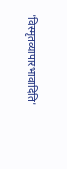'विस्मृतव्यापारभावादिति'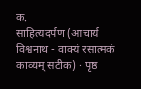क.
साहित्यदर्पण (आचार्य विश्वनाथ - वाक्यं रसात्मकं काव्यम् सटीक) · पृष्ठ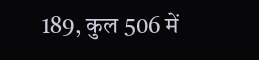189, कुल 506 में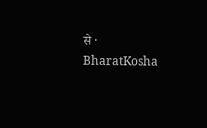से · BharatKosha